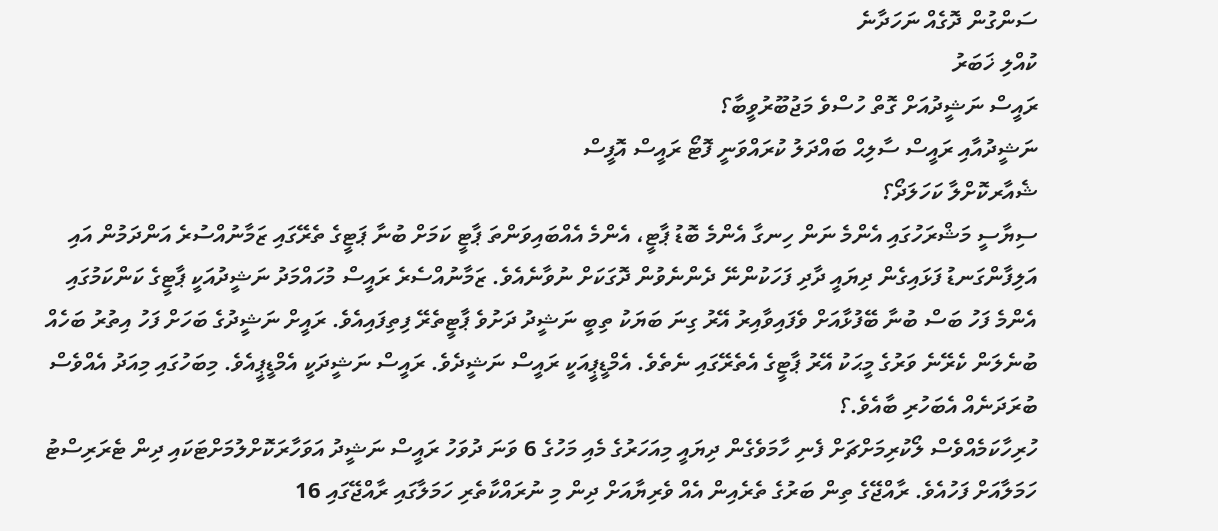ސަންގުން ދޮގެއް ނަހަދާނެ
ކުއްލި ޚަބަރު
ރައީސް ނަޝީދުއަށް ގޮތް ހުސްވެ މަޖުބޫރުވީބާ؟
ނަޝީދުއާއި ރައީސް ސާލިޙް ބައްދަލު ކުރައްވަނީ ފޮޓޯ ރައީސް އޮފީސް
ޝެއާރކޮށްލާ ކަހަލަދޯ؟
ސިޔާސީ މަޝްރަހުގައި އެންމެ ނަން ހިނގާ އެންމެ ބޮޑު ޕާޓީ، އެންމެ އެއްބައިވަންތަ ޕާޓީ ކަމަށް ބުނާ ޕަޓީގެ ތެރޭގައި ޒަމާނުއްސުރެ އަންދަމުން އައި އަލިފާންގަނޑު ފަޅައިގެން ދިޔައީ ދާދި ފަހަކުންނޭ ދެންނެވުން ދޮގަކަށް ނުވާނެއެވެ. ޒަމާނުއްސެރެ ރައީސް މުހައްމަދު ނަޝީދުއަކީ ޕާޓީގެ ކަންކަމުގައި އެންމެ ފަހު ބަސް ބުނާ ބޭފުޅާއަށް ވެފައިވާއިރު އޭރު ގިނަ ބަޔަކު ތިބީ ނަޝީދު ދަށުވެ ޕާޓީތެރޭ ފިތިފައިއެވެ. ރައީށް ނަޝީދުގެ ބަހަށް ފަހު އިތުރު ބަހެއް ބުނެލަން ކެރޭނެ ވަރުގެ މީޙަކު އޭރު ޕާޓީގެ އެތެރޭގައި ނެތެވެ. އެމްޑީޕީއަކީ ރައީސް ނަޝީދެވެ. ރައީސް ނަޝީދަކީ އެމްޑީޕީއެވެ. މިބަހުގައި މިއަދު އެއްވެސް ބުރަދަނެއް އެބަހުރި ބާއެވެ.؟
ހުރިހާކަމެއްވެސް ލޯކުރިމަށްޗަށް ފެނި ހާމަވެގެން ދިޔައީ މިއަހަރުގެ މެއި މަހުގެ 6 ވަނަ ދުވަހު ރައީސް ނަޝީދު އަވަހާރަކޮށްލުމަށްޓަކައި ދިން ޓެރަރިސްޓު ހަމަލާއަށް ފަހުއެވެ. ރާއްޖޭގެ ތިން ބަރުގެ ތެރެއިން އެއް ވެރިޔާއަށް ދިން މި ނުރައްކާތެރި ހަމަލާގައި ރާއްޖޭގައި 16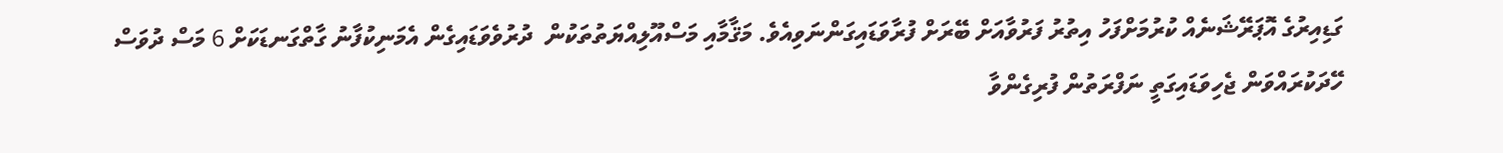ގަޑިއިރުގެ އޮޕަރޭޝަނެއް ކުރުމަށްފަހު އިތުރު ފަރުވާއަށް ބޭރަށް ފުރާވަޑައިގަންނަވިއެވެ. މަޤާމާއި މަސްއޫލިއްޔަތުތަކުން  ދުރުވެވަޑައިގެން އެމަނިކުފާނު ގާތްގަނޑަކަށް 6 މަސް ދުވަސް ހޭދަކުރައްވަން ޖެހިވަޑައިގަތީ ނަފްރަތުން ފުރިގެންވާ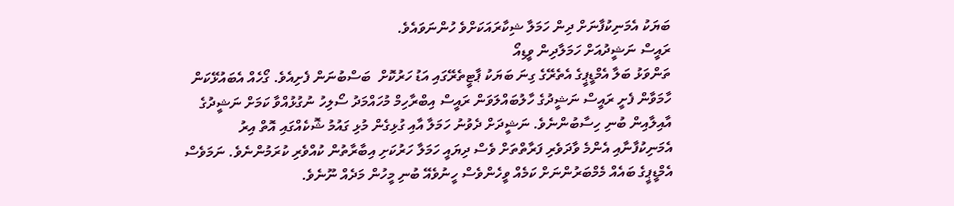ބަޔަކު އެމަނިކުފާނަށް ދިން ހަމަލާ ޝިކާރައަކަށްވެ ހުންނަވައެވެ.
ރައީސް ނަޝީދުއަށް ހަމަލާދިން ވީޑިއޯ
ތަންވަޅު ބަލާ އެމްޑީޕީގެ އެތެރޭގެ ގިނަ ބަޔަކު ޕާޓީތެރޭގައި އަޑު ހަރުކޮށް  ބަސްބުނަން ފެށިއެވެ. ގޯހެއް އެބައުޅޭކަން ހާމަވާން ފެށީ ރައީސް ނަޝީދުގެ ހާލުބައްލަވަން ރައީސް އިބްރާހިމް މުހައްމަދު ސޯލިހު ނުގުޅުއްވާ ކަމަށް ނަޝީދުގެ އާއިލާއިން ބުނި ހިސާބުންނެވެ. ނަޝީދަށް ދެވުނު ހަމަލާ އާއި ގުޅިގެން މުޅި ގައުމު ޝޮކެއްގައި އޮތް އިރު އެމަނިކުފާނާއި އެންމެ ވާދަވެރި ފަރާތްތަށް ވެސް ދިޔައީ ހަމަލާ ހަރުކަށި އިބާރާތުން ކުއްވެރި ކުރަމުންނެވެ. ނަމަވެސް އެމްޑީޕީގެ ބައެއް މެމްބަރުންނަށް ކަމެއް ވީހެންވެސް ހީނުވެއޭ ބުނި މީހުން މަދެއް ނޫނެވެ.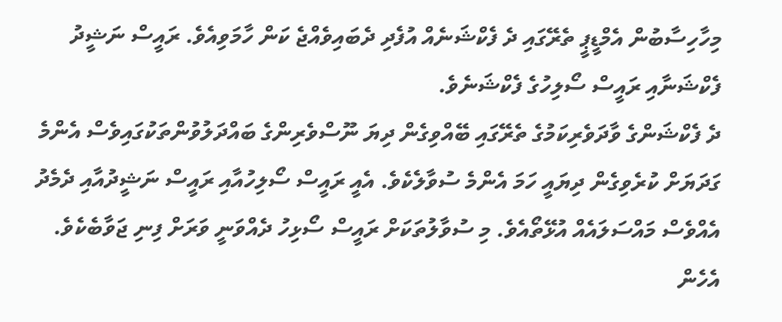މިހާހިސާބުން އެމްޑީޕީ ތެރޭގައި ދެ ފެކްޝަނެއް އުފެދި ދެބައިވެއްޖެ ކަން ހާމަވިއެވެ. ރައީސް ނަޝީދު ފެކްޝަނާއި ރައީސް ސޯލިހުގެ ފެކްޝަނެވެ.
ދެ ފެކްޝަންގެ ވާދަވެރިކަމުގެ ތެރޭގައި ބޭއްވިގެން ދިޔަ ނޫސްވެރިންގެ ބައްދަލުވުންތަކުގައިވެސް އެންމެ ގަދަޔަށް ކުރެވިގެން ދިޔައީ ހަމަ އެންމެ ސުވާލެކެވެ. އެއީ ރައީސް ސޯލިހުއާއި ރައީސް ނަޝީދުއާއި ދެމެދު އެއްވެސް މައްސަލައެއް އުޅޭތޯއެވެ. މި ސުވާލުތަކަށް ރައީސް ސޯޅިހު ދެއްވަނީ ވަރަށް ފިނި ޖަވާބެކެވެ. އެހެން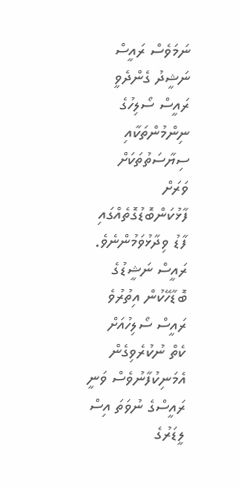ނަމަވެސް ރައީސް ނަޝީދު ގެންދެވީ ރައީސް ސޯލިހުގެ ނިންމުންތަކާއި ސިޔާސަތުތަކަށް ވަރަށް ފާޅުކަންބޮޑުގޮތެއްގައި ފާޑު ވިދާޅުވަމުންނެވެ. ރައީސް ނަޝީޑުގެ ބޮޑާހޭކުން އިތުރުވެ ރައީސް ސޯލިހުއަށް ކެތް ނުކުރެވިގެން އެމަނިކުފާނުވެސް ވަނީ ރައީސްގެ ނުވަތަ އިސް ލީޑަރުގެ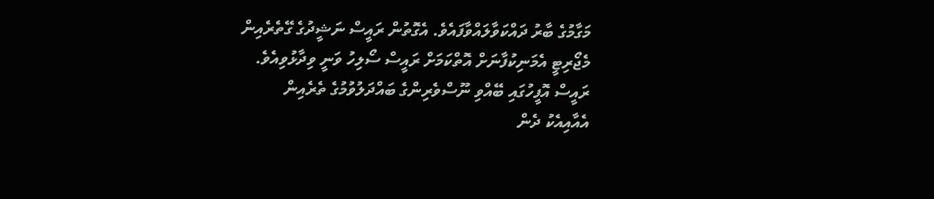މަގާމުގެ ބާރު ދައްކަވާލައްވާފައެވެ. އެގޮތުން ރައީސް ނަޝީދުގެ ގޭތެރެއިން މެޖޯރިޓީ އެމަނިކުފާނަށް އޮތްކަމަށް ރައީސް ސޯލިހު ވަނީ ވިދާޅުވިއެވެ.
ރައީސް އޮފީހުގައި ބޭއްވި ނޫސްވެރިންގެ ބައްދަލުވުމުގެ ތެރެއިން
އެއާއިއެކު ދެން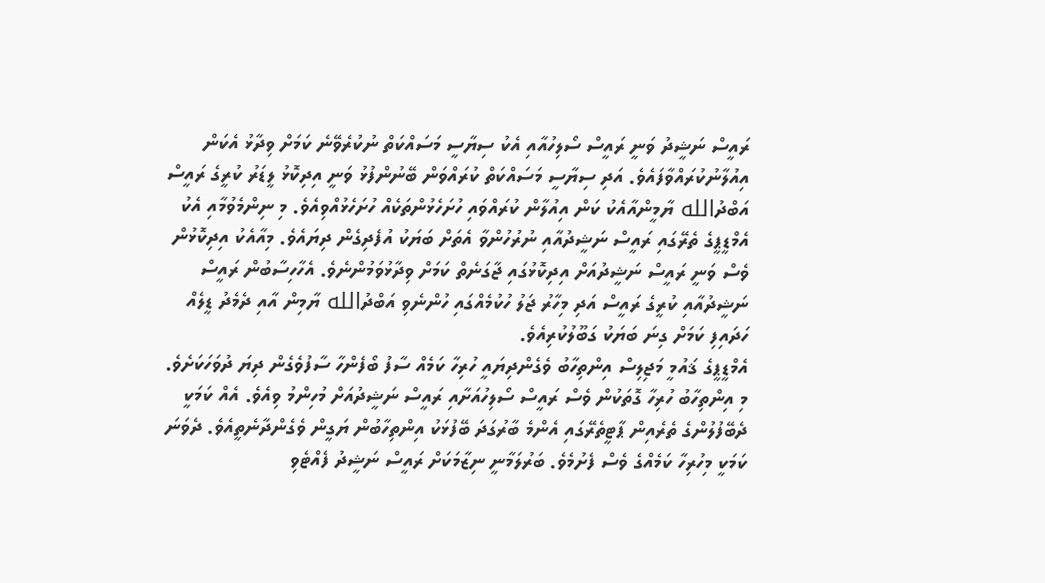ރައީސް ނަޝީދު ވަނީ ރައީސް ސޯލިހުއާއި އެކު ސިޔާސީ މަސައްކަތް ނުކުރެވޭނެ ކަމަށް ވިދާޅު އެކަން އިއުލާނުކުރައްވާފައެވެ. އަދި ސިޔާސީ މަސައްކަތް ކުރައްވަން ބޭނުންފުޅު ވަނީ އިދިކޮޅު ލީޑަރު ކުރީގެ ރައީސް އަބްދުالله ޔާމީންއާއެކު ކަން އިއުލާން ކުރައްވައި ހުށަހެޅުންތަކެއް ހުށަހެޅުއްވިއެވެ. މި ނިންމެވުމާއި އެކު އެމްޑީޕީގެ ތެރޭގައި ރައީސް ނަޝީދުއާއި ނުރުހުންވާ އެތަށް ބަޔަކު އުފެދިގެން ދިޔައެވެ. މިއާއެކު އިދިކޮޅުން ވެސް ވަނީ ރައީސް ނަޝީދުއަށް އިދިކޮޅުގައި ޖާގަނެތް ކަމަށް ވިދާޅުވަމުންނެވެ. އެހާހިސާބުން ރައީސް ނަޝީދުއާއި ކުރީގެ ރައީސް އަދި މިހާރު ޖަލު ހުކުމެއްގައި ހުންނެވި އަބްދުالله ޔާމިން އާއި ދެމެދު ޑީލެއް ހަދައިފި ކަމަށް ގިނަ ބަޔަކު ގަބޫލުކުރިއެވެ.
އެމްޑީޕީގެ ޤައުމީ މަޖިލިސް އިންތިހާބު ވެގެންދިޔައީ ހުރިހާ ކަމެއް ސާފު ބޯފެންހާ ސާފުވެގެން ދިޔަ ދުވަހަކަށެވެ. މި އިންތިހާބު ހުރިހާ ގޮތަކުން ވެސް ރައީސް ސޯލިހުއަށާއި ރައީސް ނަޝީދުއަށް މުހިންމު ވިއެވެ. އެއް ކަމަކީ ދެބޭފުލުންގެ ތެރެއިން ޕާޓީތެރޭގައި އެންމެ ބާރުގަދަ ބޭފުޅަކު އިންތިހާބުން ޔަގީން ވެގެންދާނެތީއެވެ. ދެވަނަ ކަމަކީ މިހުރިހާ ކަމެއްގެ ވެސް ފެށުމެވެ. ބަރުލަމާނީ ނިޒާމަކަށް ރައީސް ނަޝީދު ފެއްޓެވި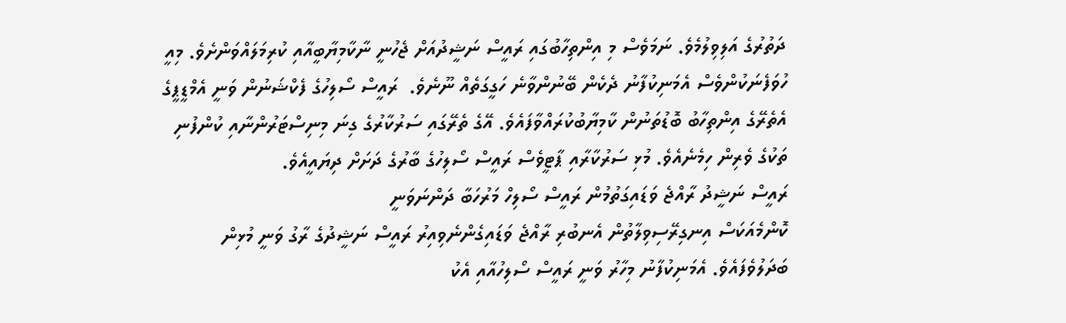ދަތުރުގެ އަލިވިލުމެވެ. ނަމަވެސް މި އިންތިހާބުގައި ރައީސް ނަޝީދުއަށް ޖެހުނީ ނާކާމިޔާބީއާއި ކުރިމަލައްވަންށެވެ. މިއީ ހުވަފެނަކުންވެސް އެމަނިކުފާނު ދެކެން ބޭނުންވާނެ ހަގީގަތެއް ނޫނެވެ.  ރައީސް ސޯލިހުގެ ފެކްޝަނުން ވަނީ އެމްޑީޕީގެ އެތެރޭގެ އިންތިހާބު ބޮޑުތަނުން ކާމިޔާބުކުރައްވާފައެވެ. އޭގެ ތެރޭގައި ސަރުކާރުގެ ގިނަ މިނިސްޓަރުންނާއި ކުންފުނި ތަކުގެ ވެރިން ހިމެނެއެވެ. މުޅި ސަރުކާރާއި ޕާޓީވެސް ރައީސް ސޯލިހުގެ ބާރުގެ ދަށަށް ދިޔައީއެވެ.
ރައީސް ނަޝީދު ރާއްޖެ ވަޑައިގަތުމުން ރައީސް ސޯލިހް މަރުހަބާ ދަންނަވަނީ
ކޮންމެއަކަސް އިނގިރޭސިވިލާތުން އެނބުރި ރާއްޖެ ވަޑައިގެންނެވިއިރު ރައީސް ނަޝީދުގެ ރާގު ވަނީ މުޅިން ބަދަލުވެފައެވެ. އެމަނިކުފާނު މިހާރު ވަނީ ރައީސް ސޯލިހުއާއި އެކު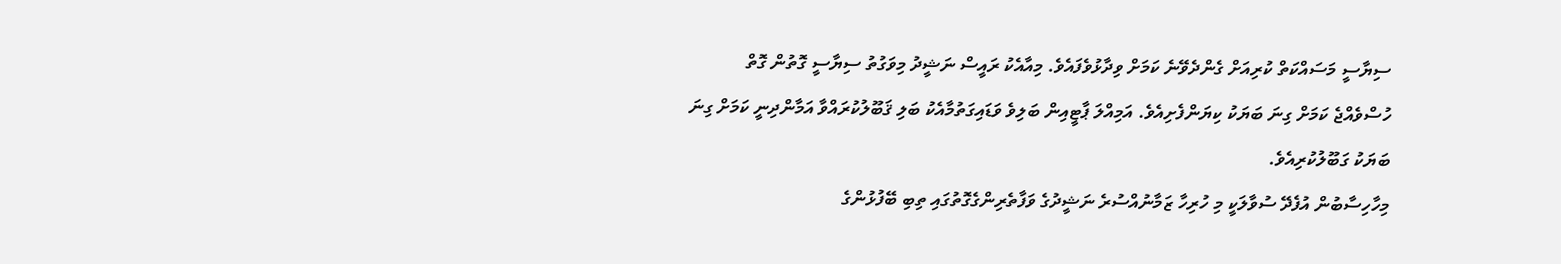ސިޔާސީ މަސައްކަތް ކުރިއަށް ގެންދެވޭނެ ކަމަށް ވިދާޅުވެފައެވެ. މިއާއެކު ރައީސް ނަޝީދު މިވަގުތު ސިޔާސީ ގޮތުން ގޮތް ހުސްވެއްޖެ ކަމަށް ގިނަ ބަޔަކު ކިޔަންފެށިއެވެ. އަމިއްލަ ޕާޓީއިން ބަލިވެ ވަޑައިގަތުމާއެކު ބަލި ޤަބޫލުކުރައްވާ އަމާންދިނީ ކަމަށް ގިނަ ބަޔަކު ގަބޫލުކުރިއެވެ.
މިހާހިސާބުން އުފެދޭ ސުވާލަކީ މި ހުރިހާ ޒަމާނުއްސުރެ ނަޝީދުގެ ވަފާތެރިންގެގޮތުގައި ތިބި ބޭފުޅުންގެ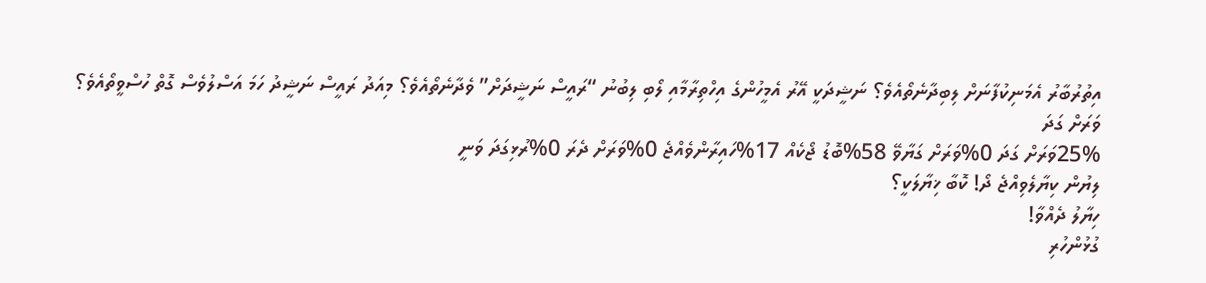އިތުރުބާރު އެމަނިކުފާނަށް ލިބިދާނެތޯއެވެ؟ ނަޝީދަކީ އޭރު އެމީހުންގެ އިހްތިރާމާއި ލޯބި ލިބުނު “ރައީސް ނަޝީދަށް” ވެދާނެތޯއެވެ؟ މިއަދު ރައީސް ނަޝީދު ހަމަ އަސްލުވެސް ގޮތް ހުސްވީތޯއެވެ؟
ވަރަށް ގަދަ
25%ވަރަށް ގަދަ 0%ވަރަށް ގަޔާވޭ 58%ބޮޑު ޖޯކެއް 17%ހައިރާންވެއްޖެ 0%ވަރަށް ދެރަ 0%ރުޅިގަދަ ވަނީ
ލިޔުން ކިޔާލެވިއްޖެ ދޯ! ކޮބާ ޚިޔާލަކީ؟
ހިޔާލު ދެއްވާ!
ގުޅުންހުރި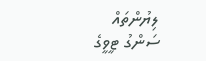ލިޔުންތައް
ސަންގު ޓީވީގެ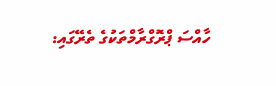ހާއްސަ ޕްރޮގްރާމްތަކުގެ ތެރޭގައި: